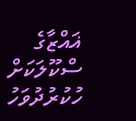ޣައްޒާގެ ސްކޫލަކަށް ހުކުރުދުވަހު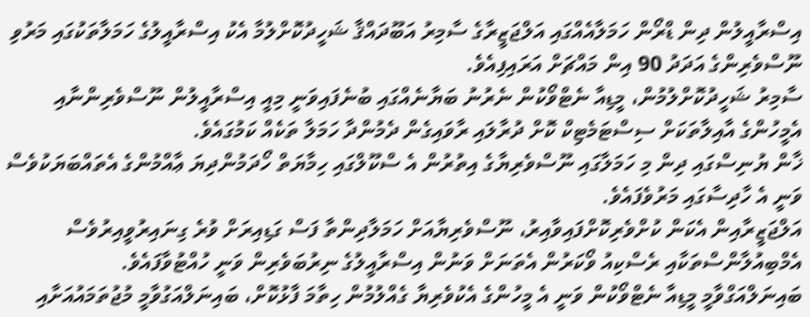އިސްރާއީލުން ދިން ޑްރޯން ހަމަލާއެއްގައި އަލްޖަޒީރާގެ ސާމިރު އަބޫދައްޤާ ޝަހީދުކޮށްލުމާ އެކު އިސްރާއީލުގެ ހަމަލާތަކުގައި މަރުވި ނޫސްވެރިންގެ އަދަދު 90 އިން މައްޗަށް އަރައިފިއެވެ.
ސާމިރު ޝަހީދުކޮށްލުމުން، މީޑިއާ ނެޓްވޯކުން ނެރުނު ބަޔާނެއްގައި ބުނެފައިވަނީ މިއީ އިސްރާއީލުން ނޫސްވެރިންނާއި އެމީހުންގެ އާއިލާތަކަށް ސިސްޓަމެޓިކް ކޮށް ދުރާލައި ރާވައިގެން ދެމުންދާ ހަމަލާ ތަކެއް ކަމުގައެވެ.
ޚާން ޔުނިސްގައި ދިން މި ހަމަލާގައި ނޫސްވެރިޔާގެ އިތުރުން އެ ސްކޫލްގައި ހިމާޔަތް ހޯދަމުންދިޔަ ޢާއްމުންގެ އެތައްބަޔަކުވެސް ވަނީ އެ ހާދިސާގައި މަރުވެފައެވެ.
އަލްޖަޒީރާއިން އެކަން ކުށްވެރިކޮށްފައިވާއިރު، ނޫސްވެރިޔާއަށް ހަމަލާދިންތާ ފަސް ގަޑިއިރަށް ވުރެ ގިނައިރުވީއިރުވެސް އެމްބިއުލާންސްތަކާއި ރެސްކިއު ވޯކަރުން އެތަނަށް ވަނުން އިސްރާއީލުގެ ނިރުބަވެރިން ވަނީ ހުއްޓުވާފައެވެ.
ބައިނަލްއަގްވާމީ މީޑިއާ ނެޓްވޯކުން ވަނީ އެ މީހުންގެ އެކުވެރިޔާ ގެއްލުމުން ހިތާމަ ފާޅުކޮށް، ބައިނަލްއަގުވާމީ މުޖުތަމައުއަށާއި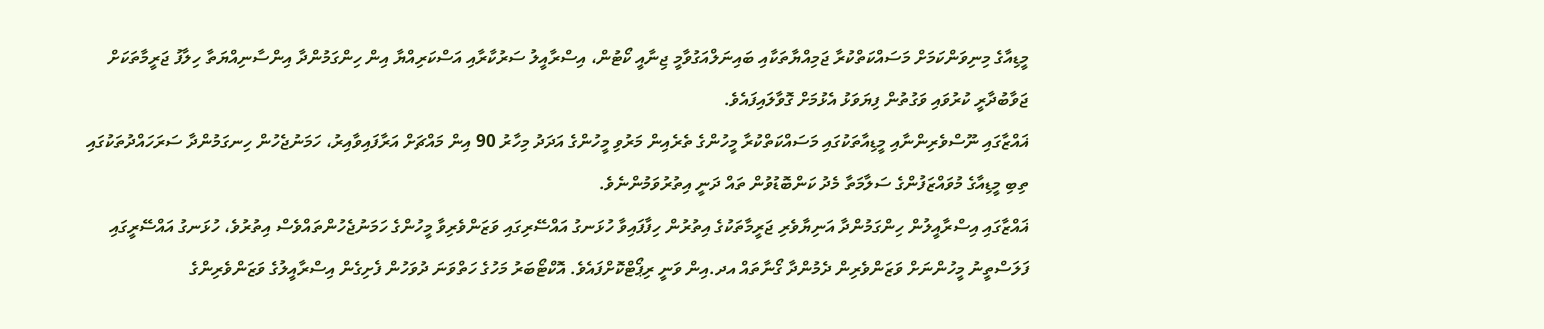މީޑިއާގެ މިނިވަންކަމަށް މަސައްކަތްކުރާ ޖަމިއްޔާތަކާއި ބައިނަލްއަގުވާމީ ޖިނާއީ ކޯޓުން، އިސްރާއީލު ސަރުކާރާއި އަސްކަރިއްޔާ އިން ހިންގަމުންދާ އިންސާނިއްޔަތާ ހިލާފު ޖަރީމާތަކަށް ޖަވާބުދާރީ ކުރުވައި ވަގުތުން ފިޔަވަޅު އެޅުމަށް ގޮވާލައިފައެވެ.
ޣައްޒާގައި ނޫސްވެރިންނާއި މީޑިއާތަކުގައި މަސައްކަތްކުރާ މީހުންގެ ތެރެއިން މަރުވި މީހުންގެ އަދަދު މިހާރު 90 އިން މައްޗަށް އަރާފައިވާއިރު، ހަމަނުޖެހުން ހިނގަމުންދާ ސަރަހައްދުތަކުގައި ތިބި މީޑިއާގެ މުވައްޒަފުންގެ ސަލާމަތާ މެދު ކަންބޮޑުވުން ތައް ދަނީ އިތުރުވަމުންނެވެ.
ޣައްޒާގައި އިސްރާއީލުން ހިންގަމުންދާ އަނިޔާވެރި ޖަރީމާތަކުގެ އިތުރުން ހިފާފައިވާ ހުޅަނގު އައްސޭރިގައި ވަޒަންވެރިވާ މީހުންގެ ހަމަނުޖެހުންތައްވެސް އިތުރުވެ، ހުޅަނގު އައްސޭރީގައި ފަލަސްތީނު މީހުންނަށް ވަޒަންވެރިން ދެމުންދާ ގޯނާތައް އދ.އިން ވަނީ ރިޕޯޓްކޮށްފައެވެ. އޮކްޓޯބަރު މަހުގެ ހަތްވަނަ ދުވަހުން ފެށިގެން އިސްރާއީލުގެ ވަޒަންވެރިންގެ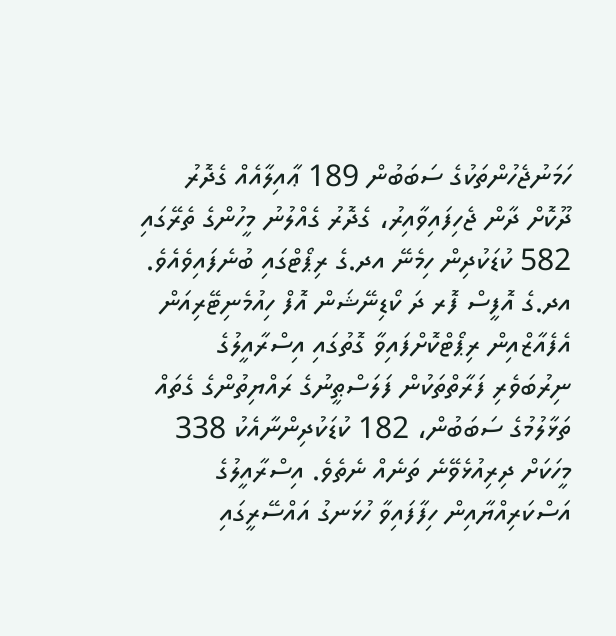ހަމަނުޖެހުންތަކުގެ ސަބަބުން 189 ޢާއިލާއެއް ގެދޮރު ދޫކޮށް ދާން ޖެހިފައިވާއިރު، ގެދޮރު ގެއްލުނު މީހުންގެ ތެރޭގައި 582 ކުޑަކުދިން ހިމެނޭ އދ.ގެ ރިޕޯޓްގައި ބުނެފައިވެއެވެ.
އދ.ގެ އޮފީސް ފޮރ ދަ ކޯޑިނޭޝަން އޮފް ހިއުމެނިޓޭރިއަން އެފެއާޒްއިން ރިޕޯޓްކޮށްފައިވާ ގޮތުގައި އިސްރާއީލުގެ ނިރުބަވެރި ފަރާތްތަކުން ފަލަސްޠީނުގެ ރައްޔިތުންގެ ގެތައް ތަޅާލުމުގެ ސަބަބުން، 182 ކުޑަކުދިންނާއެކު 338 މީހަކަށް ދިރިއުޅެވޭނެ ތަނެއް ނެތެވެ. އިސްރާއީލުގެ އަސްކަރިއްޔާއިން ހިފާފައިވާ ހުޅަނގު އައްސޭރީގައި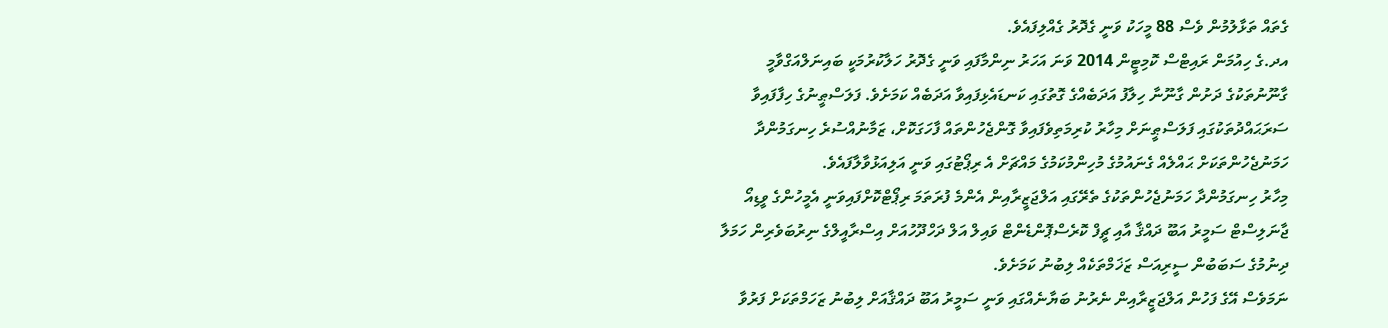ގެތައް ތަޅާލުމުން ވެސް 88 މީހަކު ވަނީ ގެދޮރު ގެއްލިފައެވެ.
އދ.ގެ ހިއުމަން ރައިޓްސް ކޮމިޓީން 2014 ވަނަ އަހަރު ނިންމާފައި ވަނީ ގެދޮރު ހަލާކުރުމަކީ ބައިނަލްއަގްވާމީ ގާނޫނުތަކުގެ ދަށުން ގާނޫނާ ހިލާފު އަދަބެއްގެ ގޮތުގައި ކަނޑައެޅިފައިވާ އަދަބެއް ކަމަށެވެ. ފަލަސްޠީނުގެ ހިފާފައިވާ ސަރަޙައްދުތަކުގައި ފަލަސްޠީނަށް މިހާރު ކުރިމަތިވެފައިވާ ގޮންޖެހުންތައް ފާހަގަކޮށް، ޒަމާނުއްސުރެ ހިނގަމުންދާ ހަމަނުޖެހުންތަކަށް ޙައްލެއް ގެނައުމުގެ މުހިންމުކަމުގެ މައްޗަށް އެ ރިޕޯޓުގައި ވަނީ އަލިއަޅުވާލާފައެވެ.
މިހާރު ހިނގަމުންދާ ހަމަނުޖެހުންތަކުގެ ތެރޭގައި އަލްޖަޒީރާއިން އެންމެ ފުރަތަމަ ރިޕޯޓްކޮށްފައިވަނީ އެމީހުންގެ ވީޑިއޯ ޖާނަލިސްޓް ސަމީރު އަބޫ ދައްޤާ އާއި ޗީފް ކޮރެސްޕޮންޑެންޓް ވައިލް އަލް ދަހްދޫހުއަށް އިސްރާއީލްގެ ނިރުބަވެރިން ހަމަލާ ދިނުމުގެ ސަބަބުން ސީރިއަސް ޒަޚަމްތަކެއް ލިބުނު ކަމަށެވެ.
ނަމަވެސް އޭގެ ފަހުން އަލްޖަޒީރާއިން ނެރުނު ބަޔާނެއްގައި ވަނީ ސަމީރު އަބޫ ދައްޤާއަށް ލިބުނު ޒަހަމްތަކަށް ފަރުވާ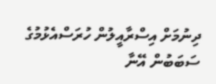ދިނުމަށް އިސްރާއީލުން ހުރަސްއެޅުމުގެ ސަބަބުން އޭނާ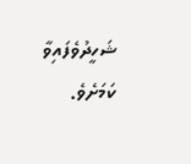ޝަހީދުވެފައިވާ ކަމަށެވެ.